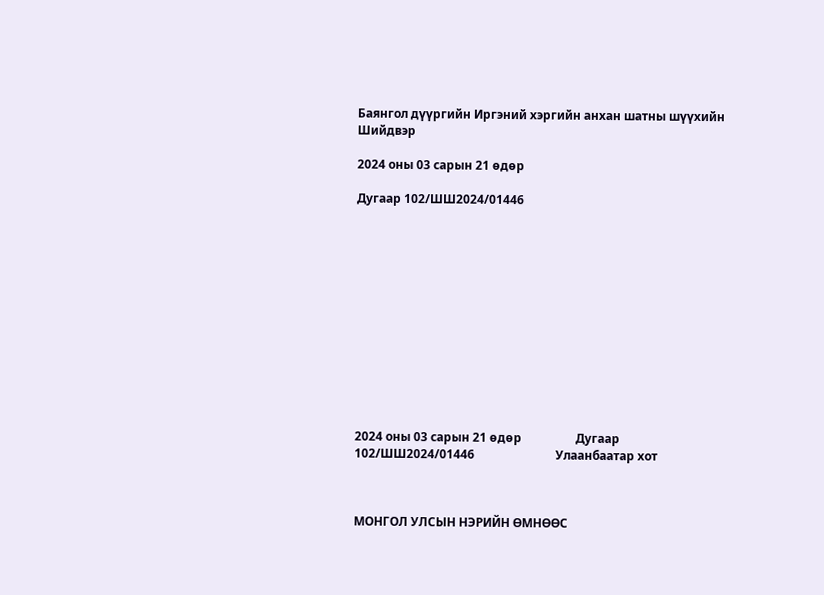Баянгол дүүргийн Иргэний хэргийн анхан шатны шүүхийн Шийдвэр

2024 оны 03 сарын 21 өдөр

Дугаар 102/ШШ2024/01446













2024 оны 03 сарын 21 өдөр                  Дугаар 102/ШШ2024/01446                           Улаанбаатар хот



МОНГОЛ УЛСЫН НЭРИЙН ӨМНӨӨС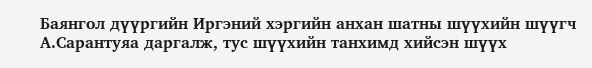Баянгол дүүргийн Иргэний хэргийн анхан шатны шүүхийн шүүгч А.Сарантуяа даргалж, тус шүүхийн танхимд хийсэн шүүх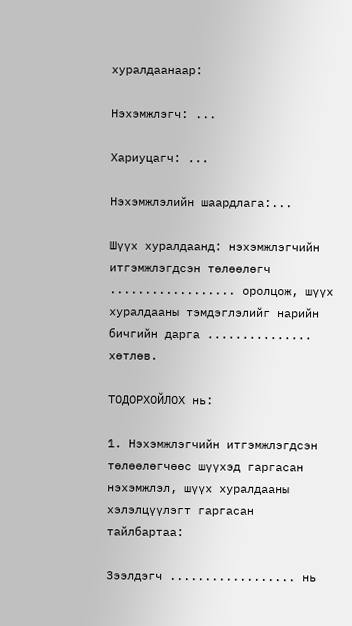хуралдаанаар:

Нэхэмжлэгч: ...

Хариуцагч: ...

Нэхэмжлэлийн шаардлага:...

Шүүх хуралдаанд: нэхэмжлэгчийн итгэмжлэгдсэн төлөөлөгч .................. оролцож, шүүх хуралдааны тэмдэглэлийг нарийн бичгийн дарга ............... хөтлөв.

ТОДОРХОЙЛОХ нь:

1. Нэхэмжлэгчийн итгэмжлэгдсэн төлөөлөгчөөс шүүхэд гаргасан нэхэмжлэл, шүүх хуралдааны хэлэлцүүлэгт гаргасан тайлбартаа:

Зээлдэгч .................. нь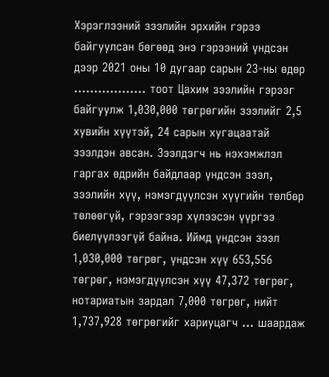Хэрэглээний зээлийн эрхийн гэрээ байгуулсан бөгөөд энэ гэрээний үндсэн дээр 2021 оны 10 дугаар сарын 23-ны өдөр .................. тоот Цахим зээлийн гэрээг байгуулж 1,030,000 төгрөгийн зээлийг 2,5 хувийн хүүтэй, 24 сарын хугацаатай зээлдэн авсан. Зээлдэгч нь нэхэмжлэл гаргах өдрийн байдлаар үндсэн зээл, зээлийн хүү, нэмэгдүүлсэн хүүгийн төлбөр төлөөгүй, гэрээгээр хүлээсэн үүргээ биелүүлээгүй байна. Иймд үндсэн зээл 1,030,000 төгрөг, үндсэн хүү 653,556 төгрөг, нэмэгдүүлсэн хүү 47,372 төгрөг, нотариатын зардал 7,000 төгрөг, нийт 1,737,928 төгрөгийг хариуцагч ... шаардаж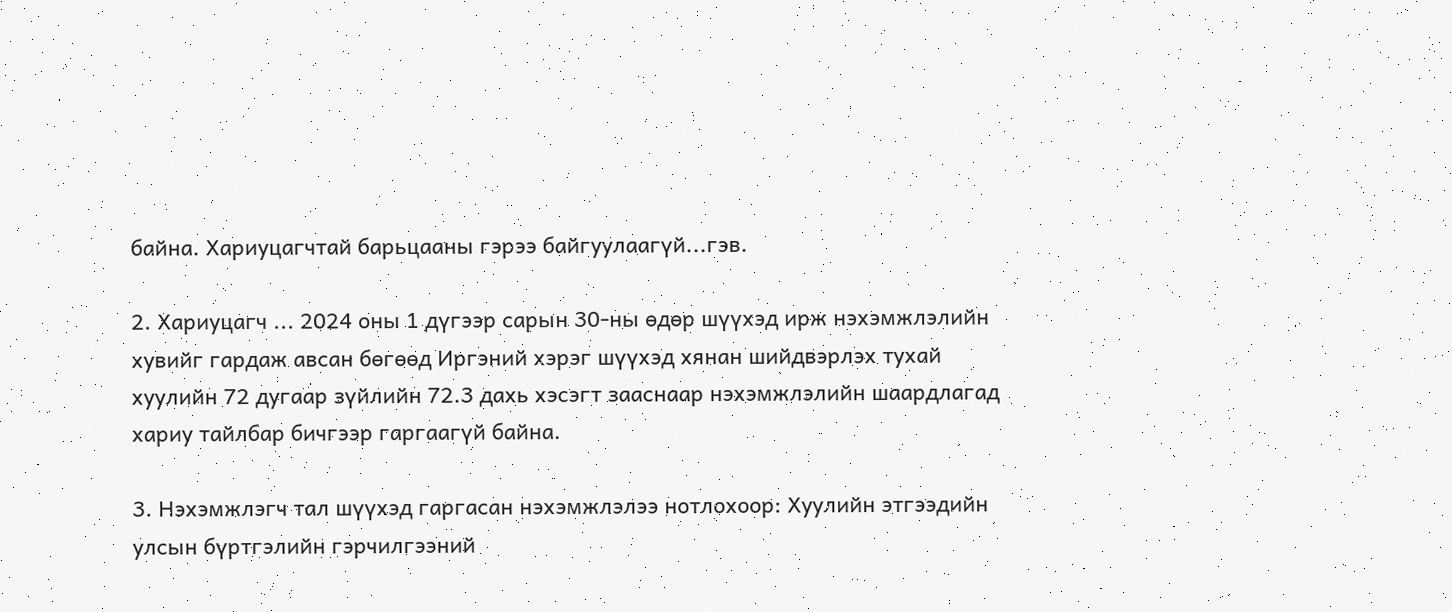байна. Хариуцагчтай барьцааны гэрээ байгуулаагүй...гэв.

2. Хариуцагч ... 2024 оны 1 дүгээр сарын 30-ны өдөр шүүхэд ирж нэхэмжлэлийн хувийг гардаж авсан бөгөөд Иргэний хэрэг шүүхэд хянан шийдвэрлэх тухай хуулийн 72 дугаар зүйлийн 72.3 дахь хэсэгт зааснаар нэхэмжлэлийн шаардлагад хариу тайлбар бичгээр гаргаагүй байна.

3. Нэхэмжлэгч тал шүүхэд гаргасан нэхэмжлэлээ нотлохоор: Хуулийн этгээдийн улсын бүртгэлийн гэрчилгээний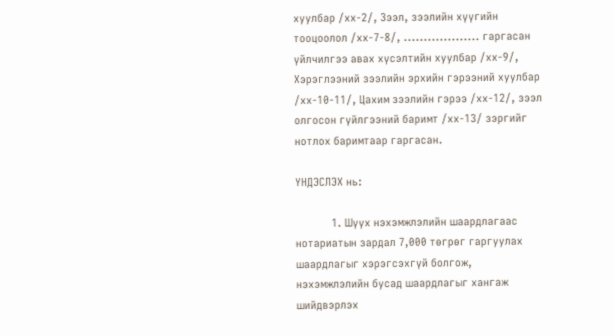хуулбар /хх-2/, Зээл, зээлийн хүүгийн тооцоолол /хх-7-8/, ................... гаргасан үйлчилгээ авах хүсэлтийн хуулбар /хх-9/, Хэрэглээний зээлийн эрхийн гэрээний хуулбар /хх-10-11/, Цахим зээлийн гэрээ /хх-12/, зээл олгосон гүйлгээний баримт /хх-13/ зэргийг нотлох баримтаар гаргасан.

ҮНДЭСЛЭХ нь:

            1. Шүүх нэхэмжлэлийн шаардлагаас нотариатын зардал 7,000 төгрөг гаргуулах шаардлагыг хэрэгсэхгүй болгож, нэхэмжлэлийн бусад шаардлагыг хангаж шийдвэрлэх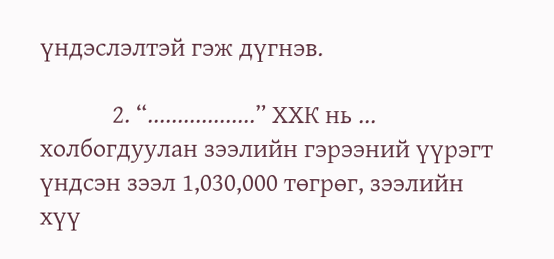үндэслэлтэй гэж дүгнэв.

            2. “..................” ХХК нь ... холбогдуулан зээлийн гэрээний үүрэгт үндсэн зээл 1,030,000 төгрөг, зээлийн хүү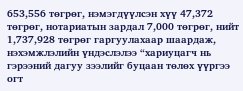653,556 төгрөг, нэмэгдүүлсэн хүү 47,372 төгрөг, нотариатын зардал 7,000 төгрөг, нийт 1,737,928 төгрөг гаргуулахаар шаардаж, нэхэмжлэлийн үндэслэлээ “хариуцагч нь гэрээний дагуу зээлийг буцаан төлөх үүргээ огт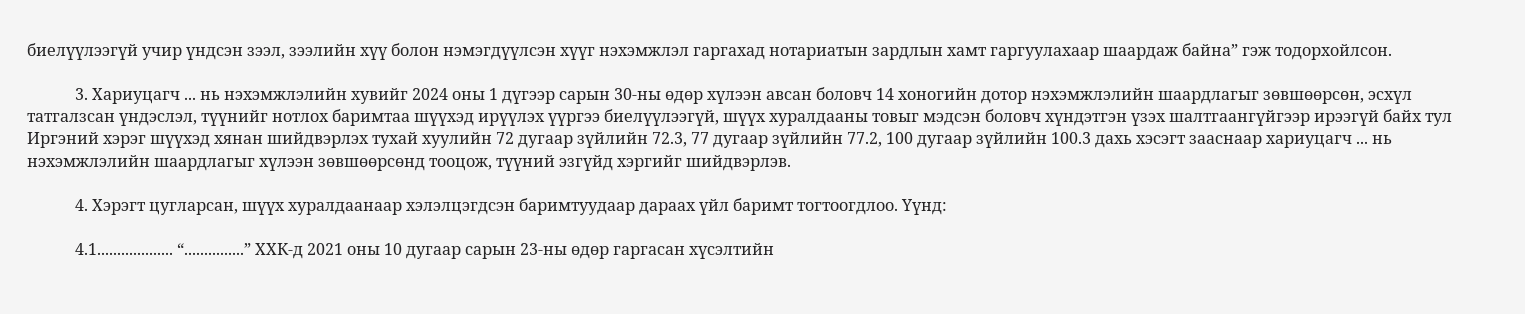биелүүлээгүй учир үндсэн зээл, зээлийн хүү болон нэмэгдүүлсэн хүүг нэхэмжлэл гаргахад нотариатын зардлын хамт гаргуулахаар шаардаж байна” гэж тодорхойлсон.

            3. Хариуцагч ... нь нэхэмжлэлийн хувийг 2024 оны 1 дүгээр сарын 30-ны өдөр хүлээн авсан боловч 14 хоногийн дотор нэхэмжлэлийн шаардлагыг зөвшөөрсөн, эсхүл татгалзсан үндэслэл, түүнийг нотлох баримтаа шүүхэд ирүүлэх үүргээ биелүүлээгүй, шүүх хуралдааны товыг мэдсэн боловч хүндэтгэн үзэх шалтгаангүйгээр ирээгүй байх тул Иргэний хэрэг шүүхэд хянан шийдвэрлэх тухай хуулийн 72 дугаар зүйлийн 72.3, 77 дугаар зүйлийн 77.2, 100 дугаар зүйлийн 100.3 дахь хэсэгт зааснаар хариуцагч ... нь нэхэмжлэлийн шаардлагыг хүлээн зөвшөөрсөнд тооцож, түүний эзгүйд хэргийг шийдвэрлэв.

            4. Хэрэгт цугларсан, шүүх хуралдаанаар хэлэлцэгдсэн баримтуудаар дараах үйл баримт тогтоогдлоо. Үүнд:

            4.1................... “...............” ХХК-д 2021 оны 10 дугаар сарын 23-ны өдөр гаргасан хүсэлтийн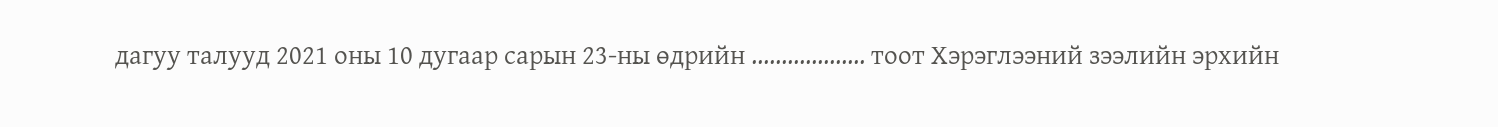дагуу талууд 2021 оны 10 дугаар сарын 23-ны өдрийн ................... тоот Хэрэглээний зээлийн эрхийн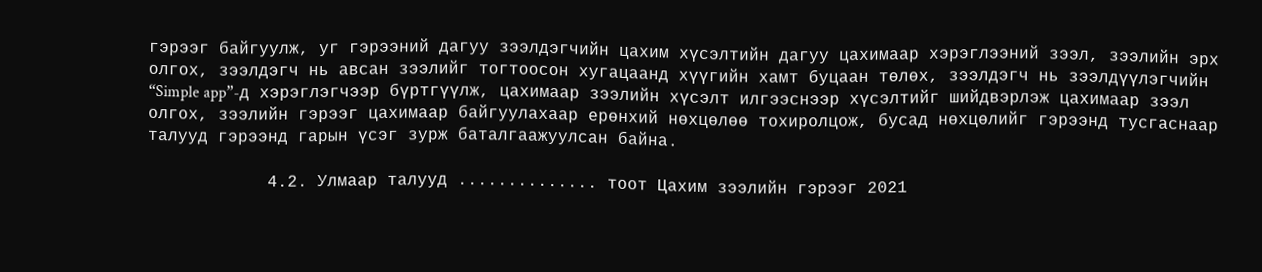гэрээг байгуулж, уг гэрээний дагуу зээлдэгчийн цахим хүсэлтийн дагуу цахимаар хэрэглээний зээл, зээлийн эрх олгох, зээлдэгч нь авсан зээлийг тогтоосон хугацаанд хүүгийн хамт буцаан төлөх, зээлдэгч нь зээлдүүлэгчийн “Simple app”-д хэрэглэгчээр бүртгүүлж, цахимаар зээлийн хүсэлт илгээснээр хүсэлтийг шийдвэрлэж цахимаар зээл олгох, зээлийн гэрээг цахимаар байгуулахаар ерөнхий нөхцөлөө тохиролцож, бусад нөхцөлийг гэрээнд тусгаснаар талууд гэрээнд гарын үсэг зурж баталгаажуулсан байна.

            4.2. Улмаар талууд .............. тоот Цахим зээлийн гэрээг 2021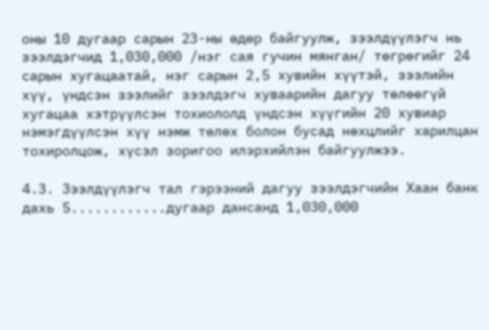оны 10 дугаар сарын 23-ны өдөр байгуулж, зээлдүүлэгч нь зээлдэгчид 1,030,000 /нэг сая гучин мянган/ төгрөгийг 24 сарын хугацаатай, нэг сарын 2,5 хувийн хүүтэй, зээлийн хүү, үндсэн зээлийг зээлдэгч хуваарийн дагуу төлөөгүй хугацаа хэтрүүлсэн тохиололд үндсэн хүүгийн 20 хувиар нэмэгдүүлсэн хүү нэмж төлөх болон бусад нөхцлийг харилцан тохиролцож, хүсэл зоригоо илэрхийлэн байгуулжээ.

4.3. Зээлдүүлэгч тал гэрээний дагуу зээлдэгчийн Хаан банк дахь 5............дугаар дансанд 1,030,000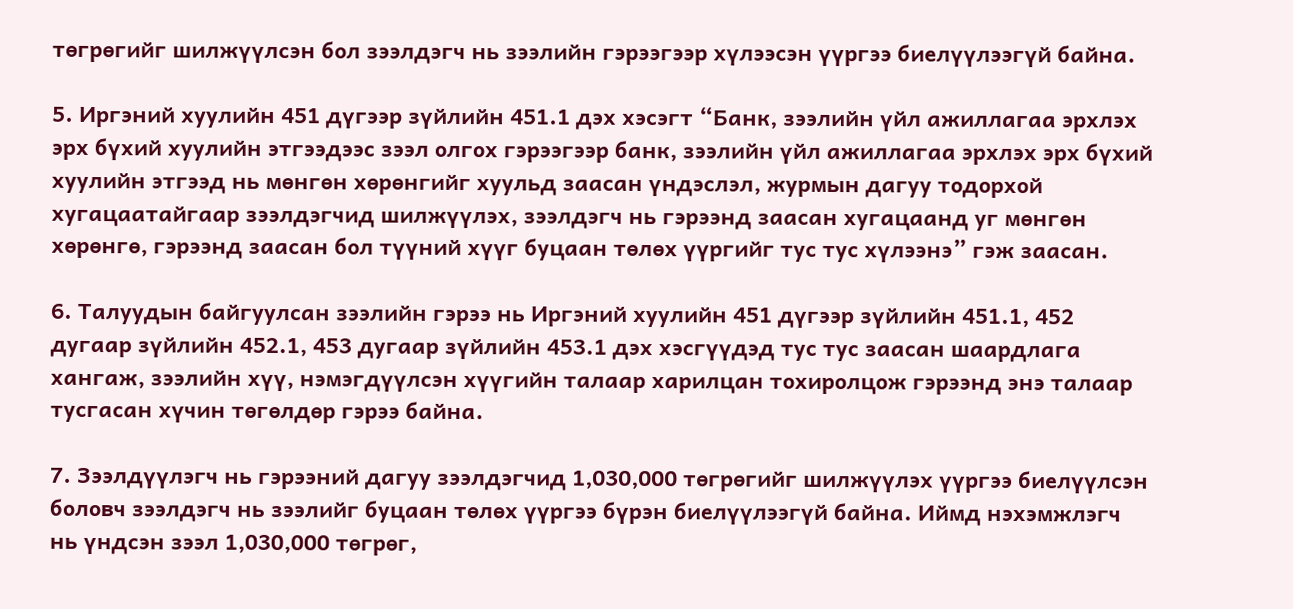төгрөгийг шилжүүлсэн бол зээлдэгч нь зээлийн гэрээгээр хүлээсэн үүргээ биелүүлээгүй байна.

5. Иргэний хуулийн 451 дүгээр зүйлийн 451.1 дэх хэсэгт “Банк, зээлийн үйл ажиллагаа эрхлэх эрх бүхий хуулийн этгээдээс зээл олгох гэрээгээр банк, зээлийн үйл ажиллагаа эрхлэх эрх бүхий хуулийн этгээд нь мөнгөн хөрөнгийг хуульд заасан үндэслэл, журмын дагуу тодорхой хугацаатайгаар зээлдэгчид шилжүүлэх, зээлдэгч нь гэрээнд заасан хугацаанд уг мөнгөн хөрөнгө, гэрээнд заасан бол түүний хүүг буцаан төлөх үүргийг тус тус хүлээнэ” гэж заасан.

6. Талуудын байгуулсан зээлийн гэрээ нь Иргэний хуулийн 451 дүгээр зүйлийн 451.1, 452 дугаар зүйлийн 452.1, 453 дугаар зүйлийн 453.1 дэх хэсгүүдэд тус тус заасан шаардлага хангаж, зээлийн хүү, нэмэгдүүлсэн хүүгийн талаар харилцан тохиролцож гэрээнд энэ талаар тусгасан хүчин төгөлдөр гэрээ байна.

7. Зээлдүүлэгч нь гэрээний дагуу зээлдэгчид 1,030,000 төгрөгийг шилжүүлэх үүргээ биелүүлсэн боловч зээлдэгч нь зээлийг буцаан төлөх үүргээ бүрэн биелүүлээгүй байна. Иймд нэхэмжлэгч нь үндсэн зээл 1,030,000 төгрөг,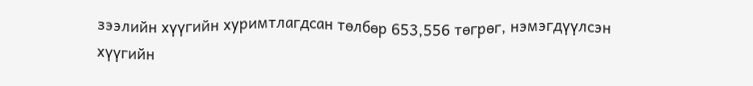зээлийн хүүгийн хуримтлагдсан төлбөр 653,556 төгрөг, нэмэгдүүлсэн хүүгийн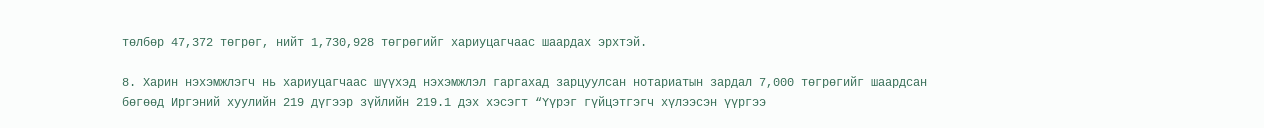төлбөр 47,372 төгрөг, нийт 1,730,928 төгрөгийг хариуцагчаас шаардах эрхтэй.

8. Харин нэхэмжлэгч нь хариуцагчаас шүүхэд нэхэмжлэл гаргахад зарцуулсан нотариатын зардал 7,000 төгрөгийг шаардсан бөгөөд Иргэний хуулийн 219 дүгээр зүйлийн 219.1 дэх хэсэгт “Үүрэг гүйцэтгэгч хүлээсэн үүргээ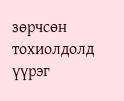зөрчсөн тохиолдолд үүрэг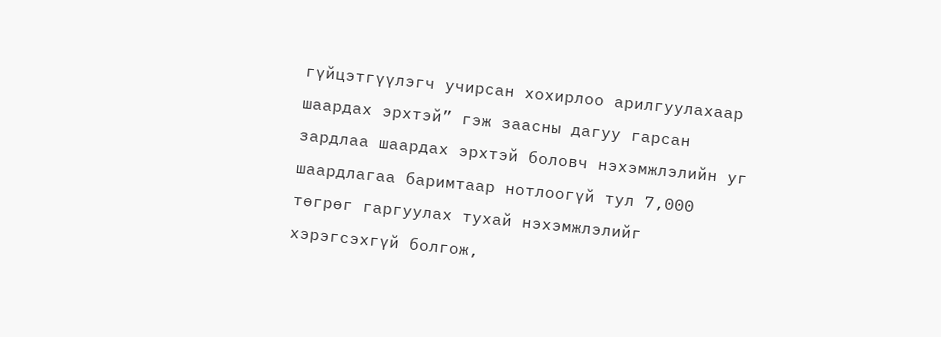гүйцэтгүүлэгч учирсан хохирлоо арилгуулахаар шаардах эрхтэй” гэж заасны дагуу гарсан зардлаа шаардах эрхтэй боловч нэхэмжлэлийн уг шаардлагаа баримтаар нотлоогүй тул 7,000 төгрөг гаргуулах тухай нэхэмжлэлийг хэрэгсэхгүй болгож,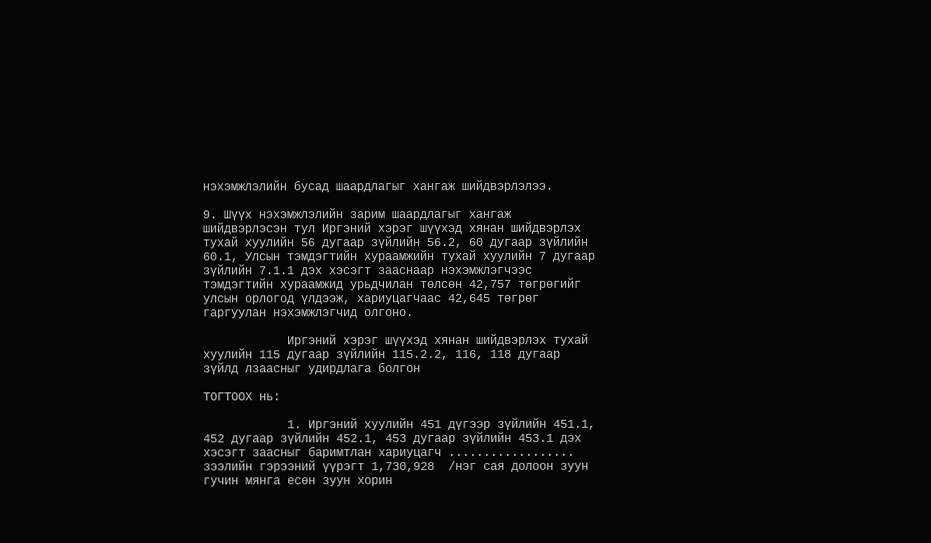нэхэмжлэлийн бусад шаардлагыг хангаж шийдвэрлэлээ.

9. Шүүх нэхэмжлэлийн зарим шаардлагыг хангаж шийдвэрлэсэн тул Иргэний хэрэг шүүхэд хянан шийдвэрлэх тухай хуулийн 56 дугаар зүйлийн 56.2, 60 дугаар зүйлийн 60.1, Улсын тэмдэгтийн хураамжийн тухай хуулийн 7 дугаар зүйлийн 7.1.1 дэх хэсэгт зааснаар нэхэмжлэгчээс тэмдэгтийн хураамжид урьдчилан төлсөн 42,757 төгрөгийг улсын орлогод үлдээж, хариуцагчаас 42,645 төгрөг гаргуулан нэхэмжлэгчид олгоно.

            Иргэний хэрэг шүүхэд хянан шийдвэрлэх тухай хуулийн 115 дугаар зүйлийн 115.2.2, 116, 118 дугаар зүйлд лзаасныг удирдлага болгон

ТОГТООХ нь:

            1. Иргэний хуулийн 451 дүгээр зүйлийн 451.1, 452 дугаар зүйлийн 452.1, 453 дугаар зүйлийн 453.1 дэх хэсэгт заасныг баримтлан хариуцагч .................. зээлийн гэрээний үүрэгт 1,730,928  /нэг сая долоон зуун гучин мянга есөн зуун хорин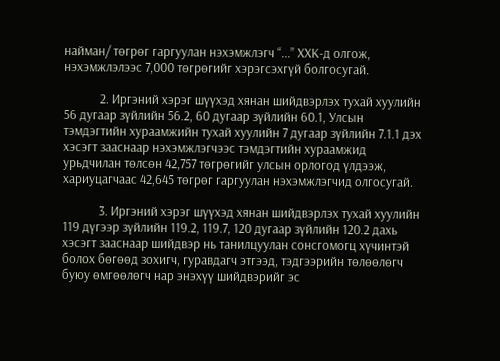найман/ төгрөг гаргуулан нэхэмжлэгч “...” ХХК-д олгож, нэхэмжлэлээс 7,000 төгрөгийг хэрэгсэхгүй болгосугай.

            2. Иргэний хэрэг шүүхэд хянан шийдвэрлэх тухай хуулийн 56 дугаар зүйлийн 56.2, 60 дугаар зүйлийн 60.1, Улсын тэмдэгтийн хураамжийн тухай хуулийн 7 дугаар зүйлийн 7.1.1 дэх хэсэгт зааснаар нэхэмжлэгчээс тэмдэгтийн хураамжид урьдчилан төлсөн 42,757 төгрөгийг улсын орлогод үлдээж, хариуцагчаас 42,645 төгрөг гаргуулан нэхэмжлэгчид олгосугай.

            3. Иргэний хэрэг шүүхэд хянан шийдвэрлэх тухай хуулийн 119 дүгээр зүйлийн 119.2, 119.7, 120 дугаар зүйлийн 120.2 дахь хэсэгт зааснаар шийдвэр нь танилцуулан сонсгомогц хүчинтэй болох бөгөөд зохигч, гуравдагч этгээд, тэдгээрийн төлөөлөгч буюу өмгөөлөгч нар энэхүү шийдвэрийг эс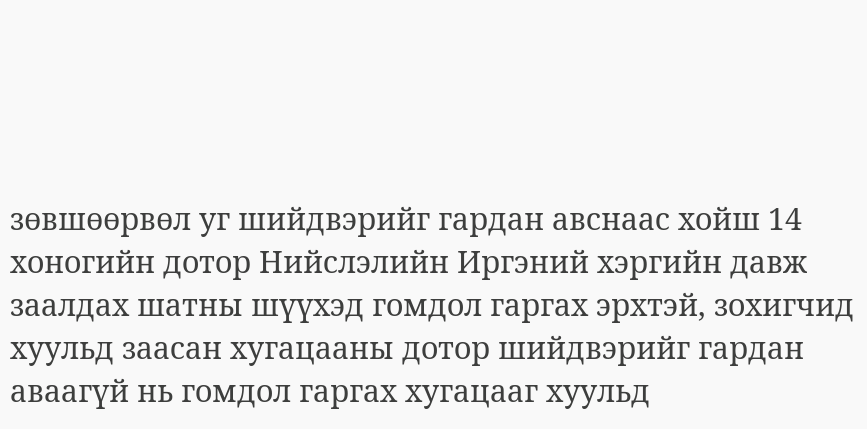зөвшөөрвөл уг шийдвэрийг гардан авснаас хойш 14 хоногийн дотор Нийслэлийн Иргэний хэргийн давж заалдах шатны шүүхэд гомдол гаргах эрхтэй, зохигчид хуульд заасан хугацааны дотор шийдвэрийг гардан аваагүй нь гомдол гаргах хугацааг хуульд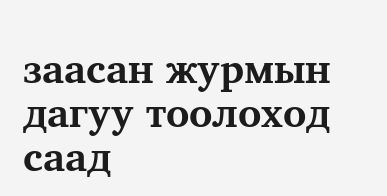заасан журмын дагуу тоолоход саад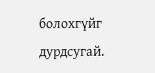болохгүйг дурдсугай.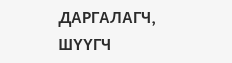ДАРГАЛАГЧ, ШҮҮГЧ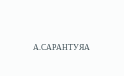А.САРАНТУЯА